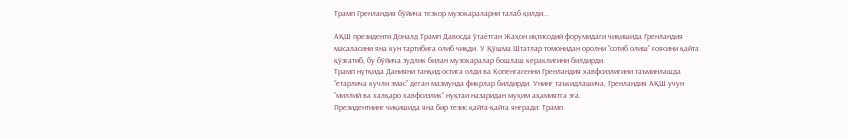Трамп Гренландия бўйича тезкор музокараларни талаб қилди...

АҚШ президенти Доналд Трамп Давосда ўтаётган Жаҳон иқтисодий форумидаги чиқишида Гренландия масаласини яна кун тартибига олиб чиқди. У Қўшма Штатлар томонидан оролни “сотиб олиш” ғоясини қайта қўзғатиб, бу бўйича зудлик билан музокаралар бошлаш кераклигини билдирди.
Трамп нутқида Данияни танқид остига олди ва Копенгагенни Гренландия хавфсизлигини таъминлашда “етарлича кучли эмас” деган мазмунда фикрлар билдирди. Унинг таъкидлашича, Гренландия АҚШ учун “миллий ва халқаро хавфсизлик” нуқтаи назаридан муҳим аҳамиятга эга.
Президентнинг чиқишида яна бир тезис қайта-қайта янгради: Трамп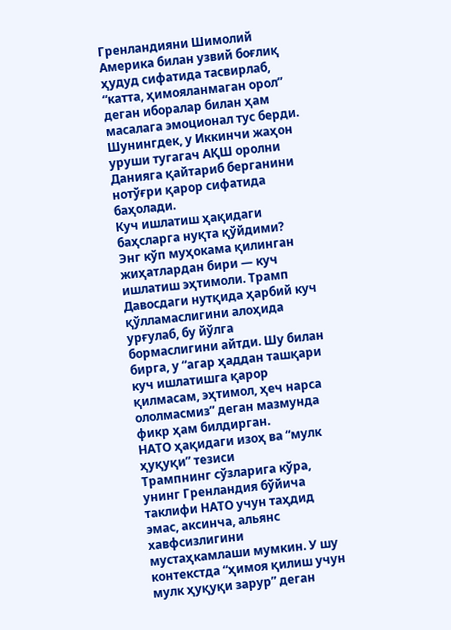Гренландияни Шимолий Америка билан узвий боғлиқ ҳудуд сифатида тасвирлаб, “катта, ҳимояланмаган орол” деган иборалар билан ҳам масалага эмоционал тус берди. Шунингдек, у Иккинчи жаҳон уруши тугагач АҚШ оролни Данияга қайтариб берганини нотўғри қарор сифатида баҳолади.
Куч ишлатиш ҳақидаги баҳсларга нуқта қўйдими?
Энг кўп муҳокама қилинган жиҳатлардан бири — куч ишлатиш эҳтимоли. Трамп Давосдаги нутқида ҳарбий куч қўлламаслигини алоҳида урғулаб, бу йўлга бормаслигини айтди. Шу билан бирга, у “агар ҳаддан ташқари куч ишлатишга қарор қилмасам, эҳтимол, ҳеч нарса ололмасмиз” деган мазмунда фикр ҳам билдирган.
НАТО ҳақидаги изоҳ ва “мулк ҳуқуқи” тезиси
Трампнинг сўзларига кўра, унинг Гренландия бўйича таклифи НАТО учун таҳдид эмас, аксинча, альянс хавфсизлигини мустаҳкамлаши мумкин. У шу контекстда “ҳимоя қилиш учун мулк ҳуқуқи зарур” деган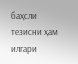баҳсли тезисни ҳам илгари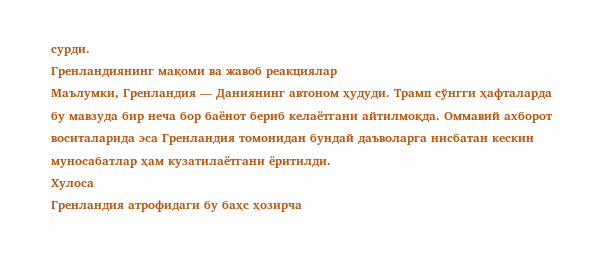сурди.
Гренландиянинг мақоми ва жавоб реакциялар
Маълумки, Гренландия — Даниянинг автоном ҳудуди. Трамп сўнгги ҳафталарда бу мавзуда бир неча бор баёнот бериб келаётгани айтилмоқда. Оммавий ахборот воситаларида эса Гренландия томонидан бундай даъволарга нисбатан кескин муносабатлар ҳам кузатилаётгани ёритилди.
Хулоса
Гренландия атрофидаги бу баҳс ҳозирча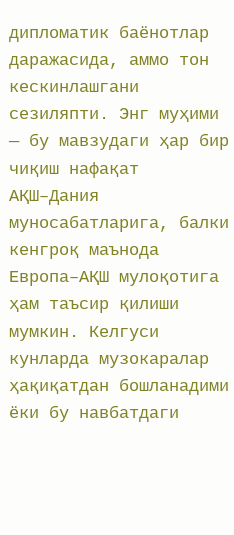дипломатик баёнотлар даражасида, аммо тон кескинлашгани сезиляпти. Энг муҳими — бу мавзудаги ҳар бир чиқиш нафақат АҚШ–Дания муносабатларига, балки кенгроқ маънода Европа–АҚШ мулоқотига ҳам таъсир қилиши мумкин. Келгуси кунларда музокаралар ҳақиқатдан бошланадими ёки бу навбатдаги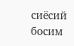сиёсий босим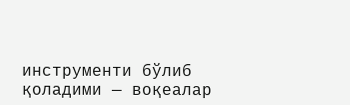инструменти бўлиб қоладими — воқеалар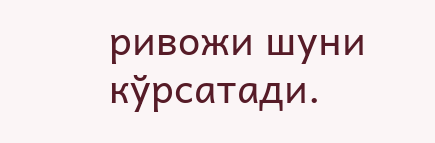ривожи шуни кўрсатади.